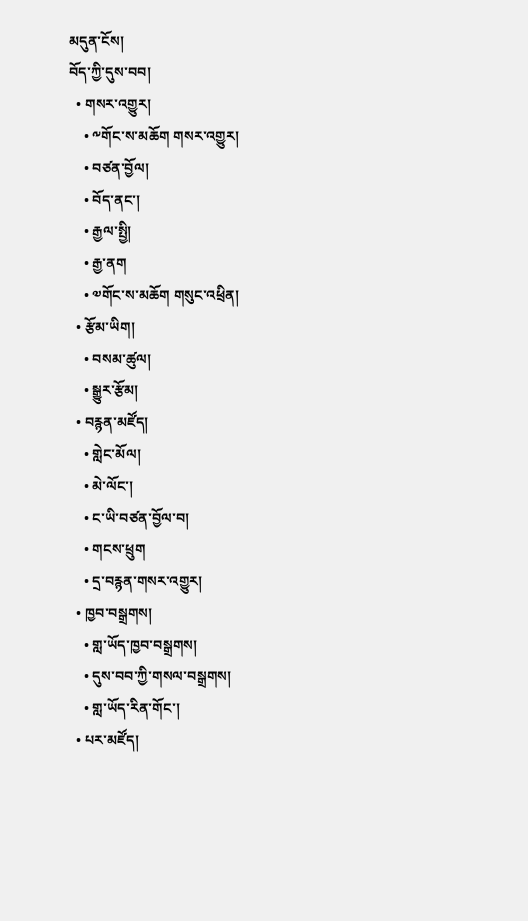མདུན་ངོས།
བོད་ཀྱི་དུས་བབ།
  • གསར་འགྱུར།
    • ༸གོང་ས་མཆོག གསར་འགྱུར།
    • བཙན་བྱོལ།
    • བོད་ནང་།
    • རྒྱལ་སྤྱི།
    • རྒྱ་ནག
    • ༧གོང་ས་མཆོག གསུང་འཕྲིན།
  • རྩོམ་ཡིག།
    • བསམ་ཚུལ།
    • སྒྱུར་རྩོམ།
  • བརྙན་མཛོད།
    • གླེང་མོལ།
    • མེ་ལོང་།
    • ང་ཡི་བཙན་བྱོལ་བ།
    • གངས་ཕྲུག
    • དྲ་བརྙན་གསར་འགྱུར།
  • ཁྱབ་བསྒྲགས།
    • གླ་ཡོད་ཁྱབ་བསྒྲགས།
    • དུས་བབ་ཀྱི་གསལ་བསྒྲགས།
    • གླ་ཡོད་རིན་གོང་།
  • པར་མཛོད།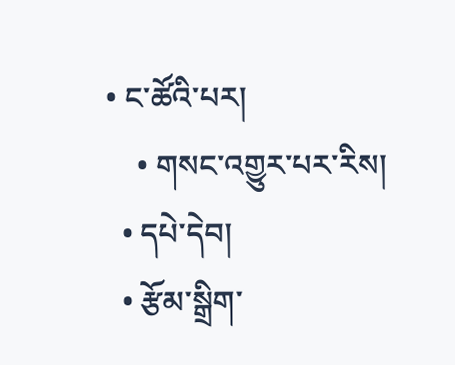• ང་ཚོའི་པར།
    • གསང་འགྱུར་པར་རིས།
  • དཔེ་དེབ།
  • རྩོམ་སྒྲིག་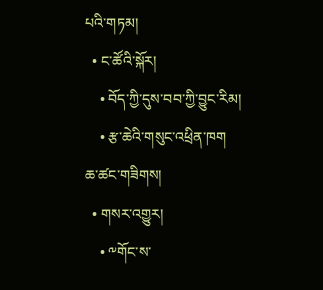པའི་གཏམ།
  • ང་ཚོའི་སྐོར།
    • བོད་ཀྱི་དུས་བབ་ཀྱི་བྱུང་རིམ།
    • རྩ་ཆེའི་གསུང་འཕྲིན་ཁག
ཆ་ཚང་གཟིགས།
  • གསར་འགྱུར།
    • ༸གོང་ས་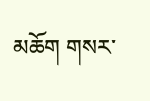མཆོག གསར་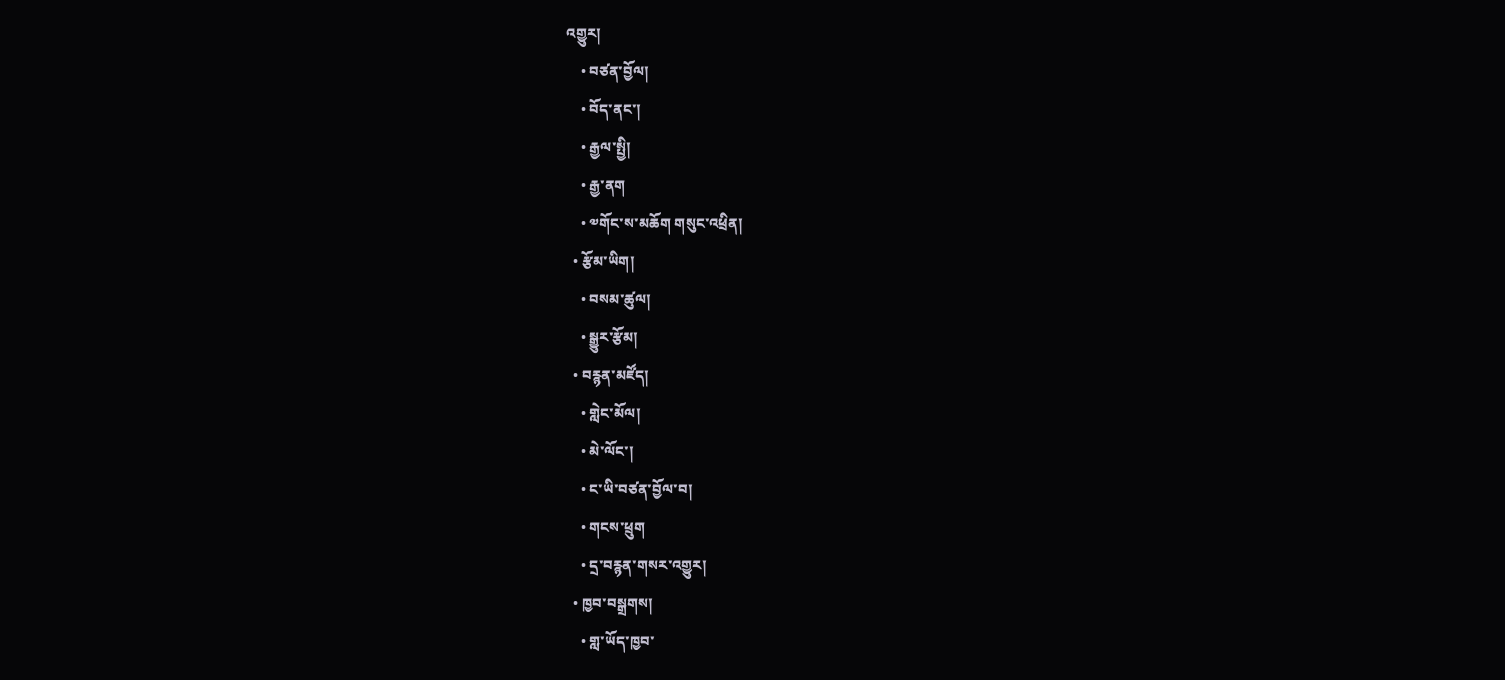འགྱུར།
    • བཙན་བྱོལ།
    • བོད་ནང་།
    • རྒྱལ་སྤྱི།
    • རྒྱ་ནག
    • ༧གོང་ས་མཆོག གསུང་འཕྲིན།
  • རྩོམ་ཡིག།
    • བསམ་ཚུལ།
    • སྒྱུར་རྩོམ།
  • བརྙན་མཛོད།
    • གླེང་མོལ།
    • མེ་ལོང་།
    • ང་ཡི་བཙན་བྱོལ་བ།
    • གངས་ཕྲུག
    • དྲ་བརྙན་གསར་འགྱུར།
  • ཁྱབ་བསྒྲགས།
    • གླ་ཡོད་ཁྱབ་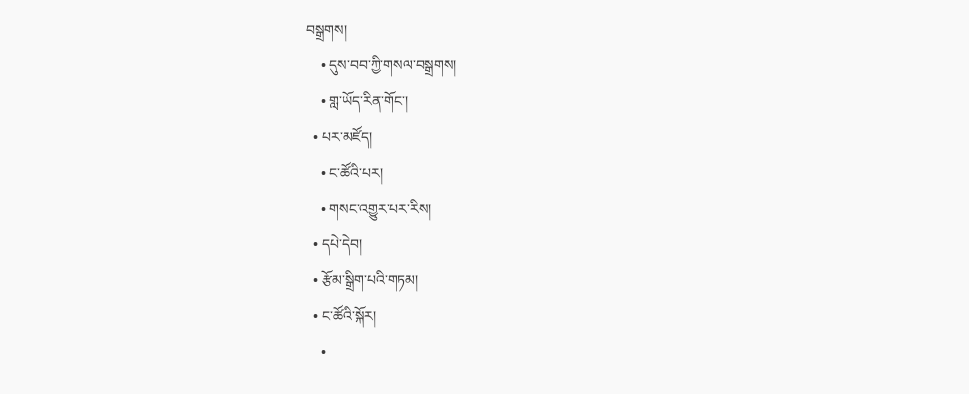བསྒྲགས།
    • དུས་བབ་ཀྱི་གསལ་བསྒྲགས།
    • གླ་ཡོད་རིན་གོང་།
  • པར་མཛོད།
    • ང་ཚོའི་པར།
    • གསང་འགྱུར་པར་རིས།
  • དཔེ་དེབ།
  • རྩོམ་སྒྲིག་པའི་གཏམ།
  • ང་ཚོའི་སྐོར།
    •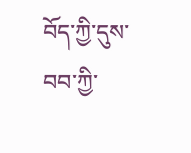བོད་ཀྱི་དུས་བབ་ཀྱི་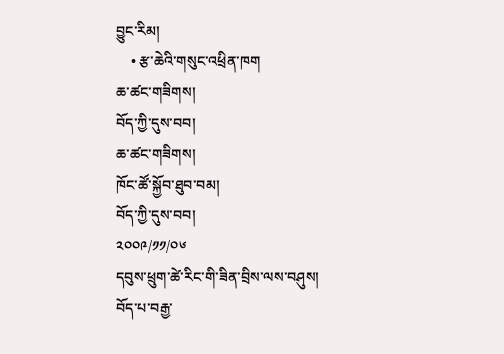བྱུང་རིམ།
    • རྩ་ཆེའི་གསུང་འཕྲིན་ཁག
ཆ་ཚང་གཟིགས།
བོད་ཀྱི་དུས་བབ།
ཆ་ཚང་གཟིགས།
ཁོང་ཚོ་སྐྱོབ་ཐུབ་བམ།
བོད་ཀྱི་དུས་བབ།
༢༠༠༩/༡༡/༠༦
དབུས་ཕྲུག་ཚེ་རིང་གི་ཟིན་བྲིས་ལས་བཤུས།
བོད་པ་བརྒྱ་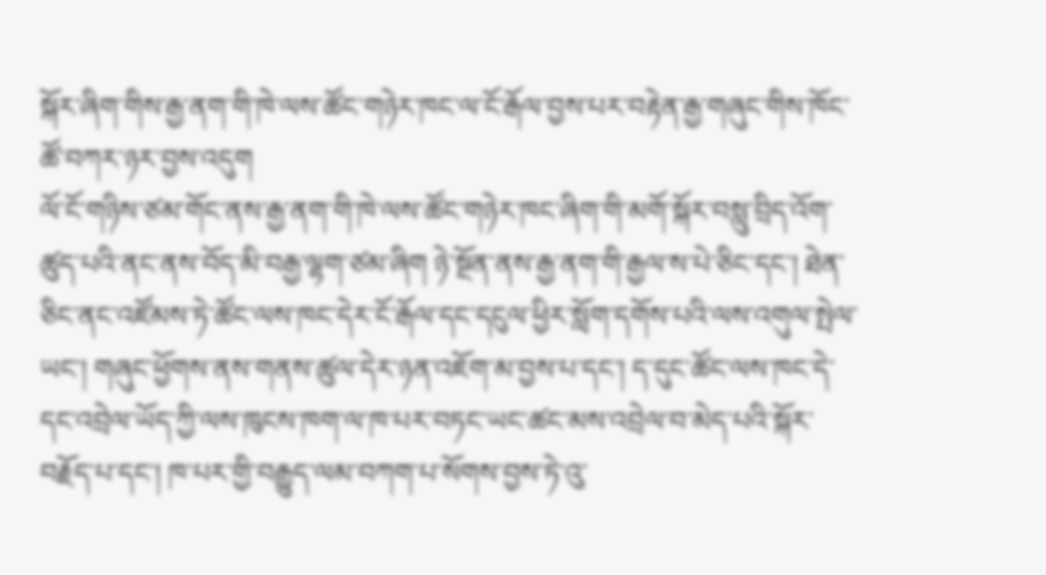སྐོར་ཞིག་གིས་རྒྱ་ནག་གི་ཁེ་ལས་ཚོང་གཉེར་ཁང་ལ་ངོ་རྒོལ་བྱས་པར་བརྟེན་རྒྱ་གཞུང་གིས་ཁོང་ཚོ་བཀར་ཉར་བྱས་འདུག
ལོ་ངོ་གཉིས་ཙམ་གོང་ནས་རྒྱ་ནག་གི་ཁེ་ལས་ཚོང་གཉེར་ཁང་ཞིག་གི་མགོ་སྐོར་བསླུ་བྲིད་འོག་ཚུད་པའི་ནང་ནས་བོད་མི་བརྒྱ་ལྷག་ཙམ་ཞིག ཉེ་སྔོན་ནས་རྒྱ་ནག་གི་རྒྱལ་ས་པེ་ཅིང་དང་། ཐེན་ཅིང་ནང་འཛོམས་ཏེ་ཚོང་ལས་ཁང་དེར་ངོ་རྒོལ་དང་དངུལ་ཕྱིར་སློག་དགོས་པའི་ལས་འགུལ་སྤེལ་ཡང་། གཞུང་ཕྱོགས་ནས་གནས་ཚུལ་དེར་ཉན་འཇོག་མ་བྱས་པ་དང་། ད་དུང་ཚོང་ལས་ཁང་དེ་དང་འབྲེལ་ཡོད་ཀྱི་ལས་ཁུངས་ཁག་ལ་ཁ་པར་བཏང་ཡང་ཚང་མས་འབྲེལ་བ་མེད་པའི་སྐོར་བརྗོད་པ་དང་། ཁ་པར་གྱི་བརྒྱུད་ལམ་བཀག་པ་སོགས་བྱས་ཏེ་འུ་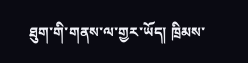ཐུག་གི་གནས་ལ་གྱར་ཡོད། ཁྲིམས་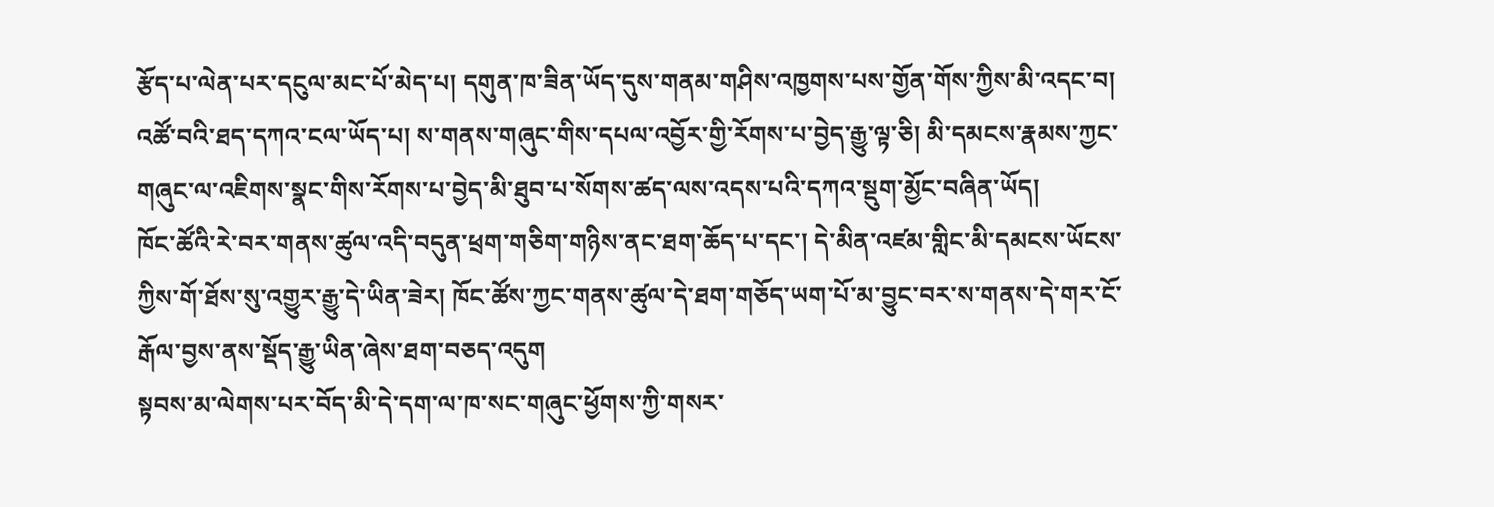རྩོད་པ་ལེན་པར་དངུལ་མང་པོ་མེད་པ། དགུན་ཁ་ཟིན་ཡོད་དུས་གནམ་གཤིས་འཁྱགས་པས་གྱོན་གོས་ཀྱིས་མི་འདང་བ། འཚོ་བའི་ཐད་དཀའ་ངལ་ཡོད་པ། ས་གནས་གཞུང་གིས་དཔལ་འབྱོར་གྱི་རོགས་པ་བྱེད་རྒྱུ་ལྟ་ཅི། མི་དམངས་རྣམས་ཀྱང་གཞུང་ལ་འཇིགས་སྣང་གིས་རོགས་པ་བྱེད་མི་ཐུབ་པ་སོགས་ཚད་ལས་འདས་པའི་དཀའ་སྡུག་མྱོང་བཞིན་ཡོད།
ཁོང་ཚོའི་རེ་བར་གནས་ཚུལ་འདི་བདུན་ཕྲག་གཅིག་གཉིས་ནང་ཐག་ཆོད་པ་དང་། དེ་མིན་འཛམ་གླིང་མི་དམངས་ཡོངས་ཀྱིས་གོ་ཐོས་སུ་འགྱུར་རྒྱུ་དེ་ཡིན་ཟེར། ཁོང་ཚོས་ཀྱང་གནས་ཚུལ་དེ་ཐག་གཅོད་ཡག་པོ་མ་བྱུང་བར་ས་གནས་དེ་གར་ངོ་རྒོལ་བྱས་ནས་སྡོད་རྒྱུ་ཡིན་ཞེས་ཐག་བཅད་འདུག
སྟབས་མ་ལེགས་པར་བོད་མི་དེ་དག་ལ་ཁ་སང་གཞུང་ཕྱོགས་ཀྱི་གསར་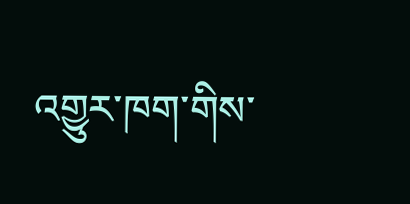འགྱུར་ཁག་གིས་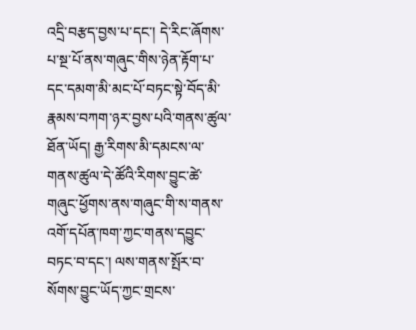འདྲི་བརྩད་བྱས་པ་དང་། དེ་རིང་ཞོགས་པ་སྔ་པོ་ནས་གཞུང་གིས་ཉེན་རྟོག་པ་དང་དམག་མི་མང་པོ་བཏང་སྟེ་བོད་མི་རྣམས་བཀག་ཉར་བྱས་པའི་གནས་ཚུལ་ཐོན་ཡོད། རྒྱ་རིགས་མི་དམངས་ལ་གནས་ཚུལ་དེ་ཚོའི་རིགས་བྱུང་ཚེ་གཞུང་ཕྱོགས་ནས་གཞུང་གི་ས་གནས་འགོ་དཔོན་ཁག་ཀྱང་གནས་དབྱུང་བཏང་བ་དང་། ལས་གནས་སྤོར་བ་སོགས་བྱུང་ཡོད་ཀྱང་གྲངས་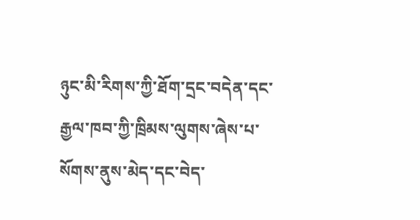ཉུང་མི་རིགས་ཀྱི་ཐོག་དྲང་བདེན་དང་རྒྱལ་ཁབ་ཀྱི་ཁྲིམས་ལུགས་ཞེས་པ་སོགས་ནུས་མེད་དང་བེད་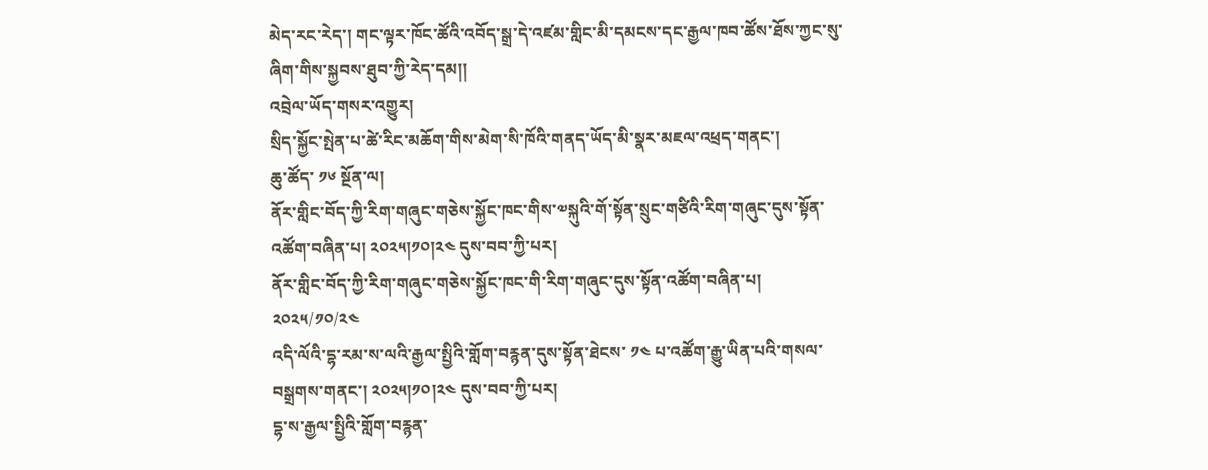མེད་རང་རེད་། གང་ལྟར་ཁོང་ཚོའི་འབོད་སྒྲ་དེ་འཛམ་གླིང་མི་དམངས་དང་རྒྱལ་ཁབ་ཚོས་ཐོས་ཀྱང་སུ་ཞིག་གིས་སྐྱབས་ཐུབ་ཀྱི་རེད་དམ།།
འབྲེལ་ཡོད་གསར་འགྱུར།
སྲིད་སྐྱོང་སྤེན་པ་ཚེ་རིང་མཆོག་གིས་མེག་སི་ཁོའི་གནད་ཡོད་མི་སྣར་མཇལ་འཕྲད་གནང་།
ཆུ་ཚོད་ ༡༦ སྔོན་ལ།
ནོར་གླིང་བོད་ཀྱི་རིག་གཞུང་གཅེས་སྐྱོང་ཁང་གིས་༧སྐུའི་གོ་སྟོན་སྲུང་གཙིའི་རིག་གཞུང་དུས་སྟོན་འཚོག་བཞིན་པ། ༢༠༢༥།༡༠།༢༤ དུས་བབ་ཀྱི་པར།
ནོར་གླིང་བོད་ཀྱི་རིག་གཞུང་གཅེས་སྐྱོང་ཁང་གི་རིག་གཞུང་དུས་སྟོན་འཚོག་བཞིན་པ།
༢༠༢༥/༡༠/༢༤
འདི་ལོའི་དྷ་རམ་ས་ལའི་རྒྱལ་སྤྱིའི་གློག་བརྙན་དུས་སྟོན་ཐེངས་ ༡༤ པ་འཚོག་རྒྱུ་ཡིན་པའི་གསལ་བསྒྲགས་གནང་། ༢༠༢༥།༡༠།༢༤ དུས་བབ་ཀྱི་པར།
དྷ་ས་རྒྱལ་སྤྱིའི་གློག་བརྙན་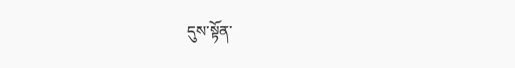དུས་སྟོན་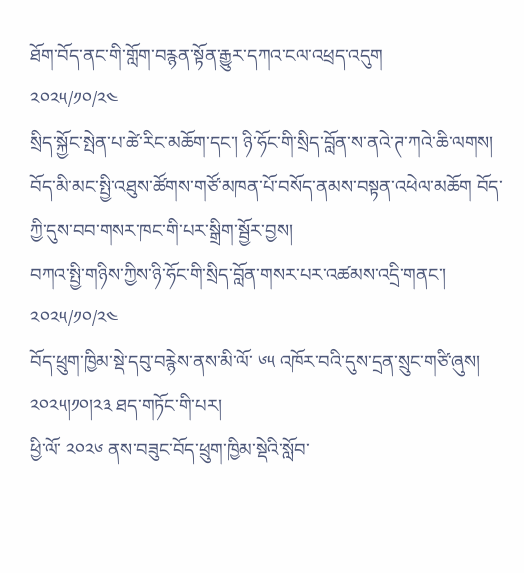ཐོག་བོད་ནང་གི་གློག་བརྙན་སྟོན་རྒྱུར་དཀའ་ངལ་འཕྲད་འདུག
༢༠༢༥/༡༠/༢༤
སྲིད་སྐྱོང་སྤེན་པ་ཚེ་རིང་མཆོག་དང་། ཉི་ཧོང་གི་སྲིད་བློན་ས་ནའེ་ཊ་ཀའེ་ཆི་ལགས། བོད་མི་མང་སྤྱི་འཐུས་ཚོགས་གཙོ་མཁན་པོ་བསོད་ནམས་བསྟན་འཕེལ་མཆོག བོད་ཀྱི་དུས་བབ་གསར་ཁང་གི་པར་སྒྲིག་སྦྱོར་བྱས།
བཀའ་སྤྱི་གཉིས་ཀྱིས་ཉི་ཧོང་གི་སྲིད་བློན་གསར་པར་འཚམས་འདྲི་གནང་།
༢༠༢༥/༡༠/༢༤
བོད་ཕྲུག་ཁྱིམ་སྡེ་དབུ་བརྙེས་ནས་མི་ལོ་ ༦༥ འཁོར་བའི་དུས་དྲན་སྲུང་གཙི་ཞུས། ༢༠༢༥།༡༠།༢༣ ཐད་གཏོང་གི་པར།
ཕྱི་ལོ་ ༢༠༢༦ ནས་བཟུང་བོད་ཕྲུག་ཁྱིམ་སྡེའི་སློབ་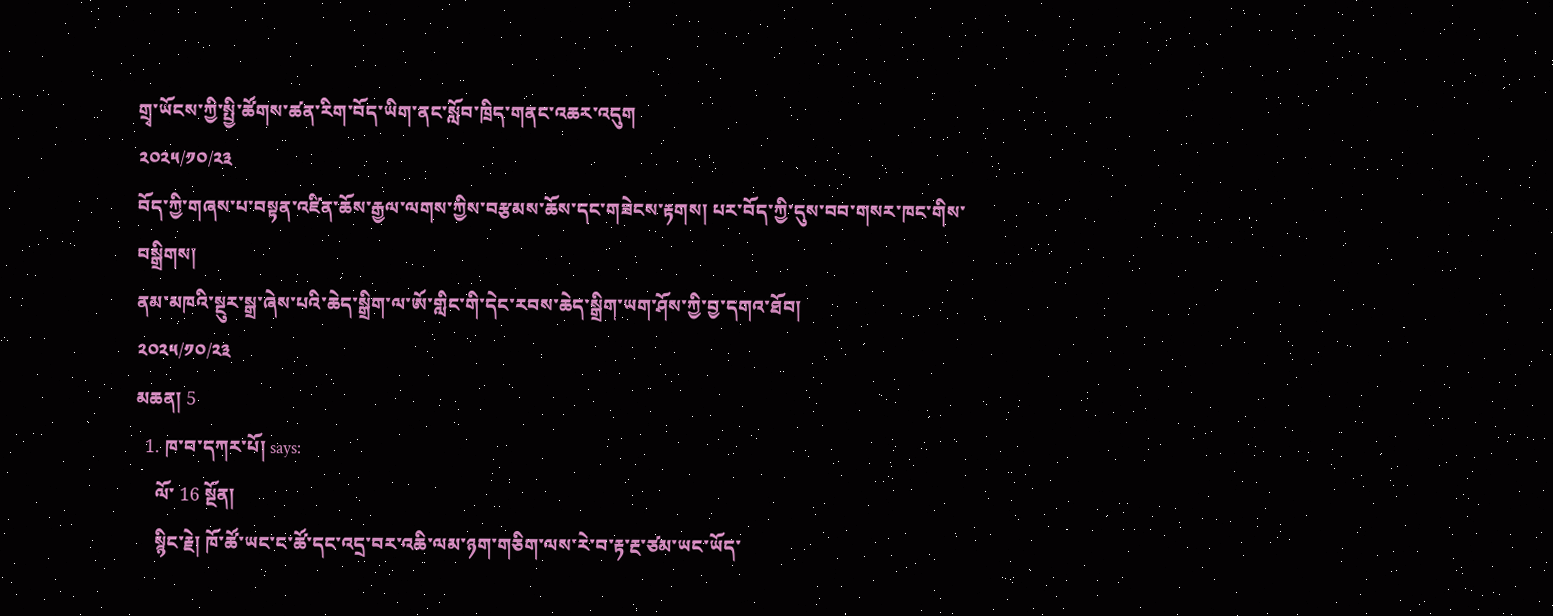གྲྭ་ཡོངས་ཀྱི་སྤྱི་ཚོགས་ཚན་རིག་བོད་ཡིག་ནང་སློབ་ཁྲིད་གནང་འཆར་འདུག
༢༠༢༥/༡༠/༢༣
བོད་ཀྱི་གཞས་པ་བསྟན་འཛིན་ཆོས་རྒྱལ་ལགས་ཀྱིས་བརྩམས་ཆོས་དང་གཟེངས་རྟགས། པར་བོད་ཀྱི་དུས་བབ་གསར་ཁང་གིས་བསྒྲིགས།
ནམ་མཁའི་སྔུར་སྒྲ་ཞེས་པའི་ཆེད་སྒྲིག་ལ་ཨོ་གླིང་གི་དེང་རབས་ཆེད་སྒྲིག་ཡག་ཤོས་ཀྱི་བྱ་དགའ་ཐོབ།
༢༠༢༥/༡༠/༢༣
མཆན། 5
  1. ཁ་བ་དཀར་པོ། says:
    ལོ་ 16 སྔོན།
    སྙིང་རྗེ། ཁོ་ཚོ་ཡང་ང་ཚོ་དང་འདྲ་བར་འཆི་ལམ་ཉག་གཅིག་ལས་རེ་བ་རྟ་རྔ་ཙམ་ཡང་ཡོད་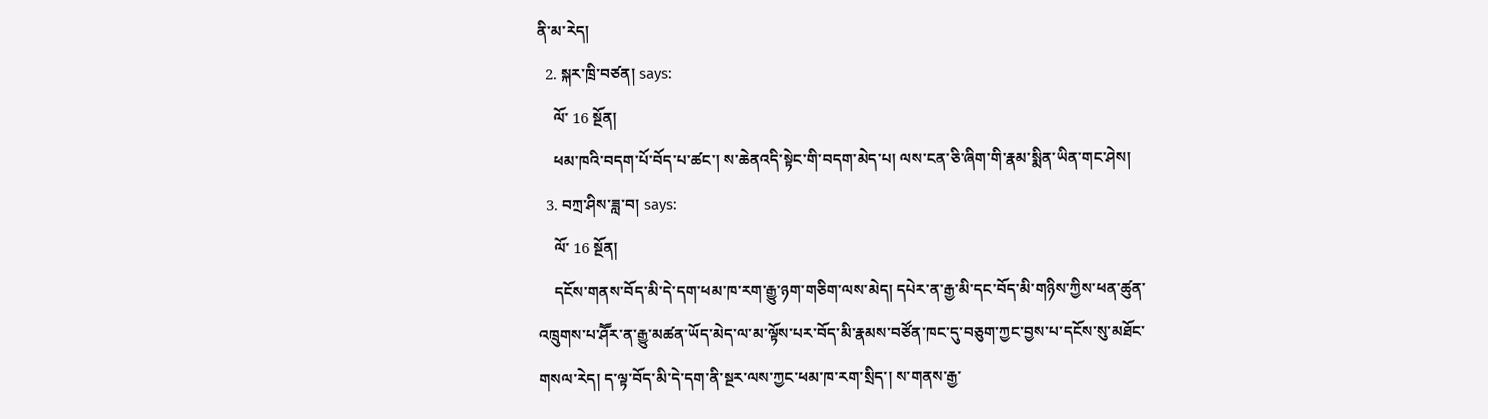ནི་མ་རེད།
  2. སྐར་ཁྲི་བཙན། says:
    ལོ་ 16 སྔོན།
    ཕམ་ཁའི་བདག་པོ་བོད་པ་ཚང་། ས་ཆེནའདི་སྟེང་གི་བདག་མེད་པ། ལས་ངན་ཅི་ཞིག་གི་རྣམ་སྨིན་ཡིན་གང་ཤེས།
  3. བཀྲ་ཤིས་ཟླ་བ། says:
    ལོ་ 16 སྔོན།
    དངོས་གནས་བོད་མི་དེ་དག་ཕམ་ཁ་རག་རྒྱུ་ཉག་གཅིག་ལས་མེད། དཔེར་ན་རྒྱ་མི་དང་བོད་མི་གཉིས་ཀྱིས་ཕན་ཚུན་འཁྲུགས་པ་ཤཽར་ན་རྒྱུ་མཚན་ཡོད་མེད་ལ་མ་ལྟོས་པར་བོད་མི་རྣམས་བཙོན་ཁང་དུ་བཅུག་ཀྱང་བྱས་པ་དངོས་སུ་མཐོང་གསལ་རེད། ད་ལྟ་བོད་མི་དེ་དག་ནི་སྔར་ལས་ཀྱང་ཕམ་ཁ་རག་སྲིད་། ས་གནས་རྒྱ་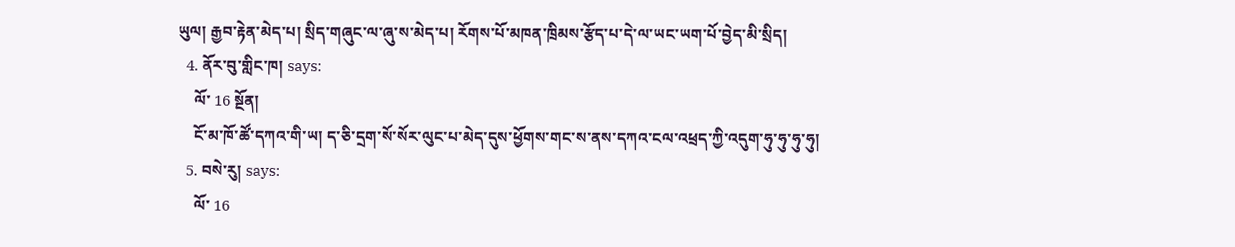ཡུལ། རྒྱབ་རྟེན་མེད་པ། སྲིད་གཞུང་ལ་ཞུ་ས་མེད་པ། རོགས་པོ་མཁན་ཁྲིམས་རྩོད་པ་དེ་ལ་ཡང་ཡག་པོ་བྱེད་མི་སྲིད།
  4. ནོར་བུ་གླིང་ཁ། says:
    ལོ་ 16 སྔོན།
    ངོ་མ་ཁོ་ཚོ་དཀའ་གི་ཡ། ད་ཅི་དྲག་སོ་སོར་ལུང་པ་མེད་དུས་ཕྱོགས་གང་ས་ནས་དཀའ་ངལ་འཕྲད་ཀྱི་འདུག་ཧུ་ཧུ་ཧུ་ཧུ།
  5. བསེ་རུ། says:
    ལོ་ 16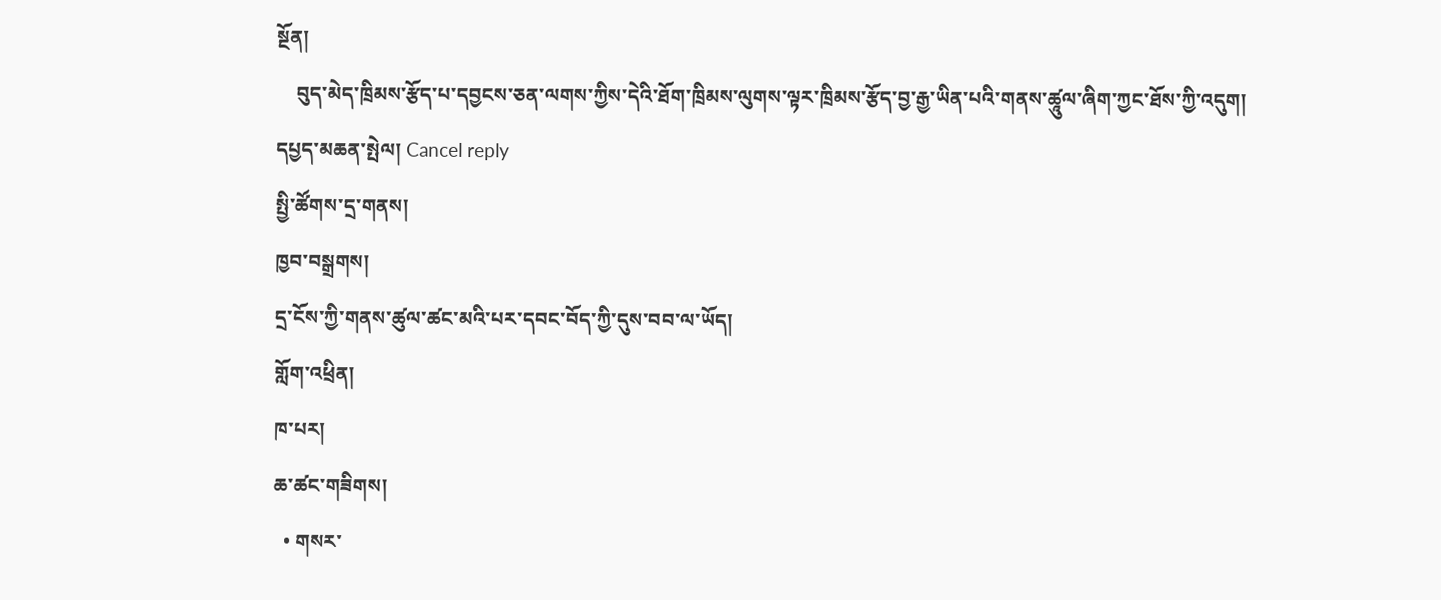སྔོན།
    བུད་མེད་ཁྲིམས་རྩོད་པ་དབྱངས་ཅན་ལགས་ཀྱིས་དེའི་ཐོག་ཁྲིམས་ལུགས་ལྟར་ཁྲིམས་རྩོད་བྱ་རྒྱ་ཡིན་པའི་གནས་ཚཱུལ་ཞིག་ཀྱང་ཐོས་ཀྱི་འདུག།
དཔྱད་མཆན་སྤེལ། Cancel reply
སྤྱི་ཚོགས་དྲ་གནས།
ཁྱབ་བསྒྲགས།
དྲ་ངོས་ཀྱི་གནས་ཚུལ་ཚང་མའི་པར་དབང་བོད་ཀྱི་དུས་བབ་ལ་ཡོད།
གློག་འཕྲིན།
ཁ་པར།
ཆ་ཚང་གཟིགས།
  • གསར་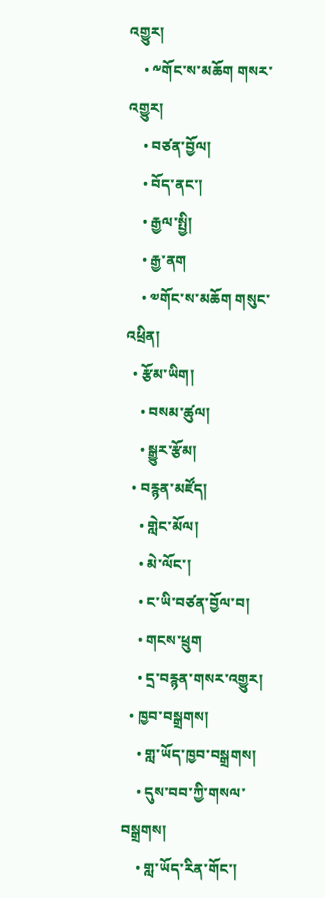འགྱུར།
    • ༸གོང་ས་མཆོག གསར་འགྱུར།
    • བཙན་བྱོལ།
    • བོད་ནང་།
    • རྒྱལ་སྤྱི།
    • རྒྱ་ནག
    • ༧གོང་ས་མཆོག གསུང་འཕྲིན།
  • རྩོམ་ཡིག།
    • བསམ་ཚུལ།
    • སྒྱུར་རྩོམ།
  • བརྙན་མཛོད།
    • གླེང་མོལ།
    • མེ་ལོང་།
    • ང་ཡི་བཙན་བྱོལ་བ།
    • གངས་ཕྲུག
    • དྲ་བརྙན་གསར་འགྱུར།
  • ཁྱབ་བསྒྲགས།
    • གླ་ཡོད་ཁྱབ་བསྒྲགས།
    • དུས་བབ་ཀྱི་གསལ་བསྒྲགས།
    • གླ་ཡོད་རིན་གོང་།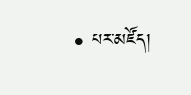• པར་མཛོད།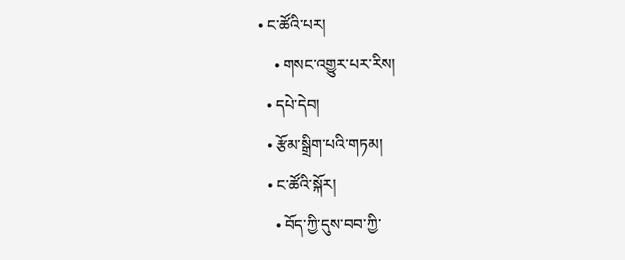• ང་ཚོའི་པར།
    • གསང་འགྱུར་པར་རིས།
  • དཔེ་དེབ།
  • རྩོམ་སྒྲིག་པའི་གཏམ།
  • ང་ཚོའི་སྐོར།
    • བོད་ཀྱི་དུས་བབ་ཀྱི་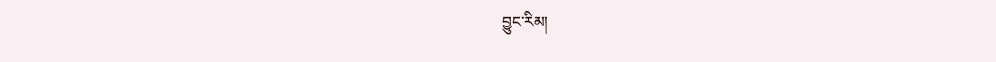བྱུང་རིམ།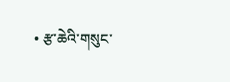• རྩ་ཆེའི་གསུང་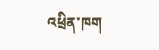འཕྲིན་ཁག